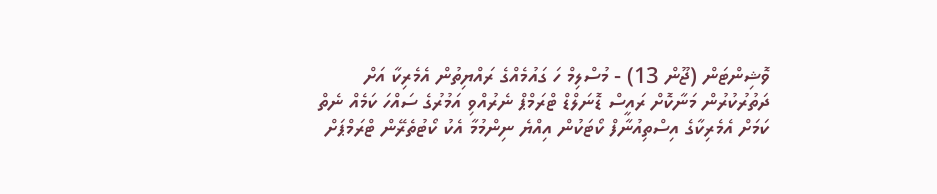ވޮޝިންޓަން (ޖޫން 13) - މުސްލިމް ހަ ގައުމެއްގެ ރައްޔިތުން އެމެރިކާ އަށް ދަތުރުކުރުން މަނާކޮށް ރައީސް ޑޮނަލްޑް ޓްރަމްޕް ނެރުއްވި އަމުރުގެ ސައްހަ ކަމެއް ނެތް ކަމަށް އެމެރިކާގެ އިސްތިއުނާފް ކޯޓަކުން އިއްޔެ ނިންމުމާ އެކު ކޯޓުތެރޭން ޓްރަމްޕަށް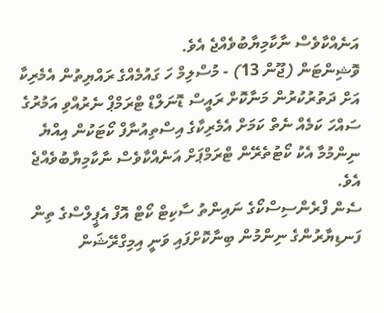އަނެއްކާވެސް ނާކާމިޔާބުވެއްޖެ އެވެ.
ވޮޝިންޓަން (ޖޫން 13) - މުސްލިމް ހަ ގައުމެއްގެ ރައްޔިތުން އެމެރިކާ އަށް ދަތުރުކުރުން މަނާކޮށް ރައީސް ޑޮނަލްޑް ޓްރަމްޕް ނެރުއްވި އަމުރުގެ ސައްހަ ކަމެއް ނެތް ކަމަށް އެމެރިކާގެ އިސްތިއުނާފް ކޯޓަކުން އިއްޔެ ނިންމުމާ އެކު ކޯޓުތެރޭން ޓްރަމްޕަށް އަނެއްކާވެސް ނާކާމިޔާބުވެއްޖެ އެވެ.
ސެން ފްރެންސިސްކޯގެ ނައިންތު ސާކިޓް ކޯޓް އޮފް އެޕީލްސްގެ ތިން ފަނޑިޔާރުންގެ ނިންމުން ބިނާކޮށްފައި ވަނީ އިމިގްރޭޝަން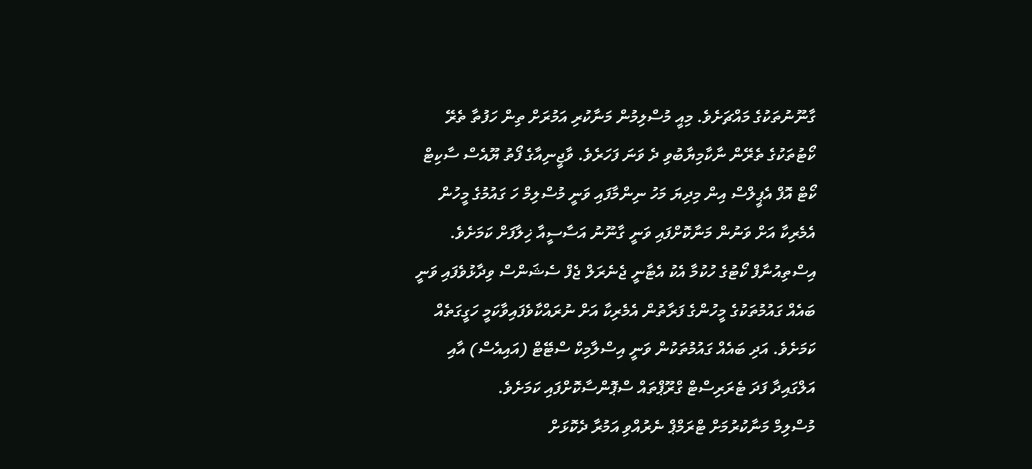ގާނޫނުތަކުގެ މައްޗަށެވެ. މިއީ މުސްލިމުން މަނާކުރި އަމުރަށް ތިން ހަފުތާ ތެރޭ ކޯޓުތަކުގެ ތެރޭން ނާކާމިޔާބުވި ދެ ވަނަ ފަހަރެވެ. ވާޖީނިއާގެ ފޯތު ޔޫއެސް ސާކިޓް ކޯޓް އޮފް އެޕީލްސް އިން މިދިޔަ މަހު ނިންމާފައި ވަނީ މުސްލިމް ހަ ގައުމުގެ މީހުން އެމެރިކާ އަށް ވަނުން މަނާކޮށްފައި ވަނީ ގާނޫނު އަސާސީއާ ޚިލާފަށް ކަމަށެވެ.
އިސްތިއުނާފް ކޯޓުގެ ހުކުމާ އެކު އެޓާނީ ޖެނެރަލް ޖެފް ސެޝަންސް ވިދާޅުވެފައި ވަނީ ބައެއް ގައުމުތަކުގެ މީހުންގެ ފަރާތުން އެމެރިކާ އަށް ނުރައްކާވެފައިވާކަމީ ހަގީގަތެއް ކަމަށެވެ. އަދި ބައެއް ގައުމުތަކުން ވަނީ އިސްލާމިކް ސްޓޭޓް (އައިއެސް) އާއި އަލްގައިދާ ފަދަ ޓެރަރިސްޓް ގްރޫޕްތައް ސްޕޮންސާކޮށްފައި ކަމަށެވެ.
މުސްލިމް މަނާކުރުމަށް ޓްރަމްޕް ނެރުއްވި އަމުރާ ދެކޮޅަށް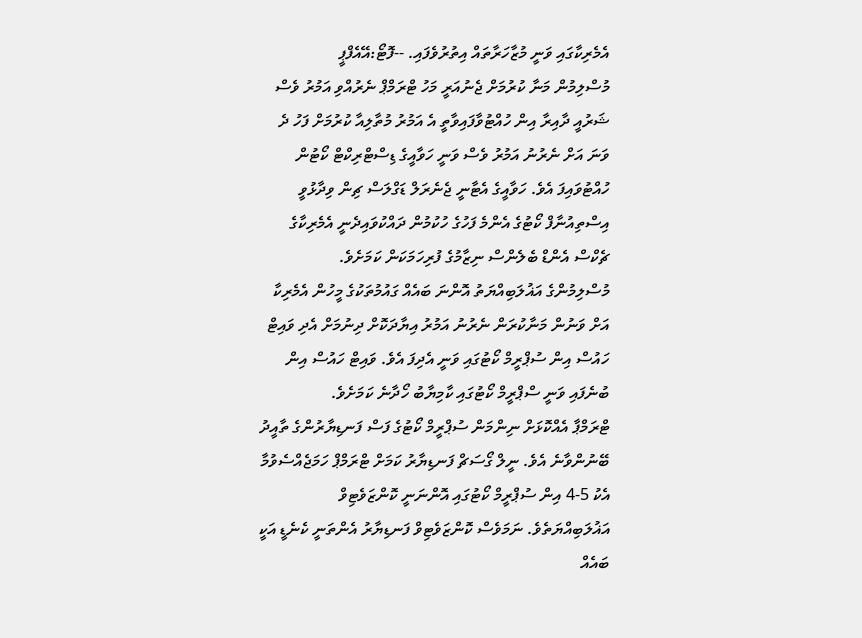އެމެރިކާގައި ވަނީ މުޒާހަރާތައް އިތުރުވެފައި. --ފޮޓޯ:އޭއެފްޕީ
މުސްލިމުން މަނާ ކުރުމަށް ޖެނުއަރީ މަހު ޓްރަމްޕް ނެރުއްވި އަމުރު ވެސް ޝަރުއީ ދާއިރާ އިން ހުއްޓުވާފައިވާތީ އެ އަމުރު މުތާލިއާ ކުރުމަށް ފަހު ދެ ވަނަ އަށް ނެރުނު އަމުރު ވެސް ވަނީ ހަވާއީގެ ޑިސްޓްރިކްޓް ކޯޓުން ހުއްޓުވައިފަ އެވެ. ހަވާއީގެ އެޓާނީ ޖެނެރަލް ޑަގްލަސް ޗިން ވިދާޅުވީ އިސްތިއުނާފް ކޯޓުގެ އެންމެ ފަހުގެ ހުކުމުން ދައްކުވައިދެނީ އެމެރިކާގެ ޗެކްސް އެންޑް ބެލެންސް ނިޒާމުގެ ފުރިހަމަކަން ކަމަށެވެ.
މުސްލިމުންގެ އަޣުލަބިއްޔަތު އޮންނަ ބައެއް ގައުމުތަކުގެ މީހުން އެމެރިކާ އަށް ވަނުން މަނާކުރަން ނެރުނު އަމުރު އިޔާދަކޮށް ދިނުމަށް އެދި ވައިޓް ހައުސް އިން ސުޕްރީމް ކޯޓުގައި ވަނީ އެދިފަ އެވެ. ވައިޓް ހައުސް އިން ބުނެފައި ވަނީ ސްޕްރީމް ކޯޓުގައި ކާމިޔާބު ހޯދާނެ ކަމަށެވެ.
ޓްރަމްޕާ އެއްކޮޅަށް ނިންމަން ސުޕްރީމް ކޯޓުގެ ފަސް ފަނޑިޔާރުންގެ ތާއީދު ބޭނުންވާނެ އެވެ. ނީލް ގޯސަޗް ފަނޑިޔާރު ކަމަށް ޓްރަމްޕް ހަމަޖެއްސެވުމާ އެކު 5-4 އިން ސުޕްރީމް ކޯޓުގައި އޮންނަނީ ކޮންޒަވެޓިވް އަޣުލަބިއްޔަތެވެ. ނަމަވެސް ކޮންޒަވެޓިވް ފަނޑިޔާރު އެންތަނީ ކެނެޑީ އަކީ ބައެއް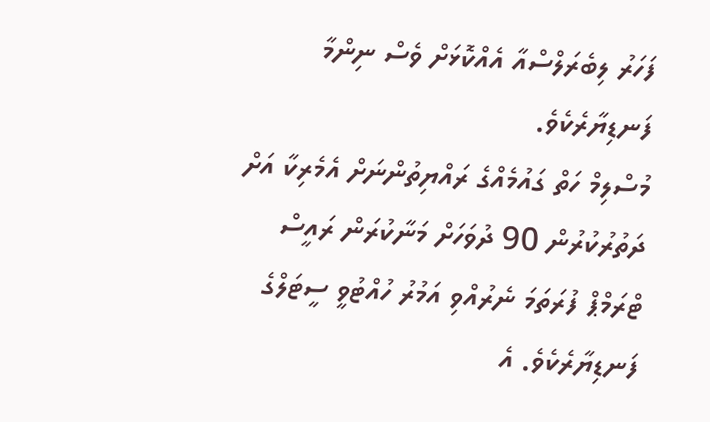ފަހަރު ލިބެރަލްސްއާ އެއްކޮޅަށް ވެސް ނިންމާ ފަނޑިޔާރެކެވެ.
މުސްލިމް ހަތް ގައުމެއްގެ ރައްޔިތުންނަށް އެމެރިކާ އަށް ދަތުރުކުރުން 90 ދުވަހަށް މަނާކުރަން ރައީސް ޓްރަމްޕް ފުރަތަމަ ނެރުއްވި އަމުރު ހުއްޓުވީ ސީޓަލްގެ ފަނޑިޔާރެކެވެ. އެ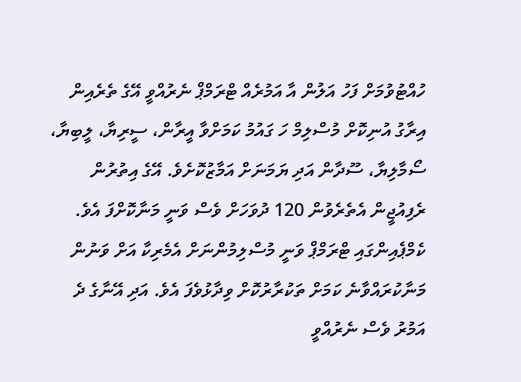ހުއްޓުވުމަށް ފަހު އަލުން އާ އަމުރެއް ޓްރަމްޕް ނެރުއްވީ އޭގެ ތެރެއިން އިރާގު އުނިކޮށް މުސްލިމް ހަ ގައުމު ކަމަށްވާ އީރާން، ސީރިޔާ، ލީބިޔާ، ސޯމާލިޔާ، ސޫދާން އަދި ޔަމަނަށް އަމާޒުކޮށެވެ. އޭގެ އިތުރުން ރެފިއުޖީން އެތެރެވުން 120 ދުވަހަށް ވެސް ވަނީ މަނާކޮށްފަ އެވެ.
ކެމްޕެއިންގައި ޓްރަމްޕް ވަނީ މުސްލިމުންނަށް އެމެރިކާ އަށް ވަނުން މަނާކުރައްވާނެ ކަމަށް ތަކުރާރުކޮށް ވިދާޅުވެފަ އެވެ. އަދި އޭނާގެ ދެ އަމުރު ވެސް ނެރުއްވީ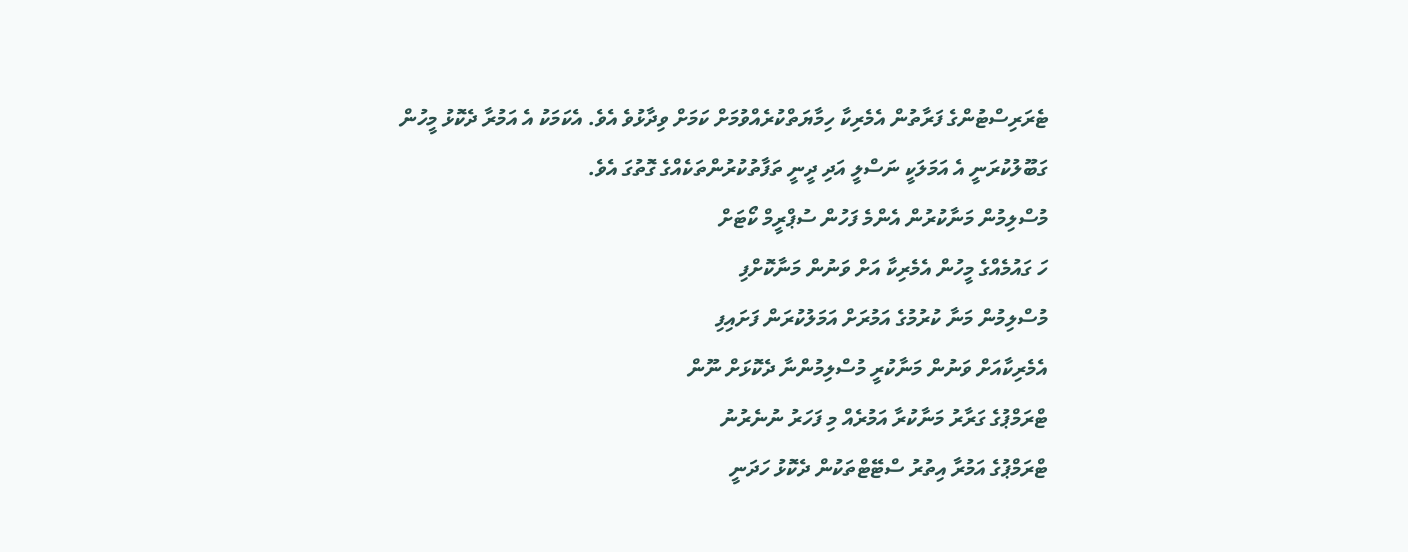ޓެރަރިސްޓުންގެ ފަރާތުން އެމެރިކާ ހިމާޔަތްކުރެއްވުމަށް ކަމަށް ވިދާޅުވެ އެވެ. އެކަމަކު އެ އަމުރާ ދެކޮޅު މީހުން ގަބޫލުކުރަނީ އެ އަމަލަކީ ނަސްލީ އަދި ދީނީ ތަފާތުކުރުންތަކެއްގެ ގޮތުގަ އެވެ.
މުސްލިމުން މަނާކުރުން އެންމެ ފަހުން ސުޕްރީމް ކޯޓަށް
ހަ ގައުމެއްގެ މީހުން އެމެރިކާ އަށް ވަނުން މަނާކޮށްފި
މުސްލިމުން މަނާ ކުރުމުގެ އަމުރަށް އަމަލުކުރަން ފަށައިފި
އެމެރިކާއަށް ވަނުން މަނާކުރީ މުސްލިމުންނާ ދެކޮޅަށް ނޫން
ޓްރަމްޕުގެ ގަރާރު މަނާކުރާ އަމުރެއް މި ފަހަރު ނުނެރުނު
ޓްރަމްޕުގެ އަމުރާ އިތުރު ސްޓޭޓްތަކުން ދެކޮޅު ހަދަނީ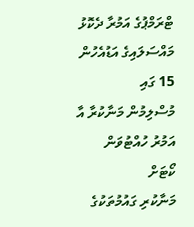ޓްރަމްޕުގެ އަމުރާ ދެކޮޅު މައްސަލައިގެ އަޑުއެހުން 15 ގައި
މުސްލިމުން މަނާކުރާ އާ އަމުރު ހުއްޓުވަން ކޯޓަށް
މަނާކުރި ގައުމުތަކުގެ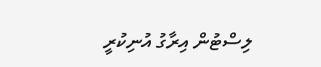ލިސްޓުން އިރާގު އުނިކުރީ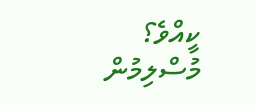ކީއްވެ؟
މުސްލިމުން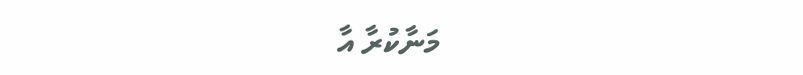މަނާކުރާ އާ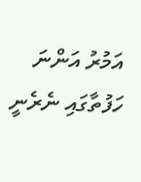އަމުރު އަންނަ ހަފުތާގައި ނެރެނީ